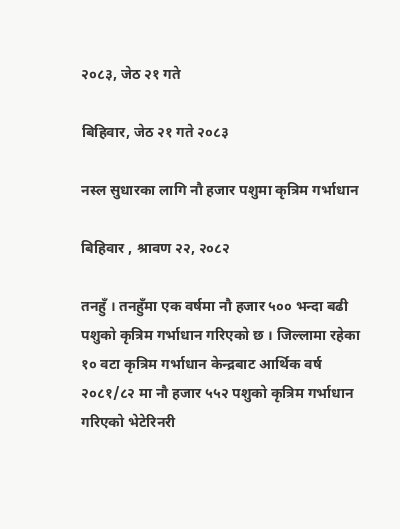२०८३, जेठ २१ गते

बिहिवार, जेठ २१ गते २०८३

नस्ल सुधारका लागि नौ हजार पशुमा कृत्रिम गर्भाधान

बिहिवार , श्रावण २२, २०८२

तनहुँ । तनहुँमा एक वर्षमा नौ हजार ५०० भन्दा बढी पशुको कृत्रिम गर्भाधान गरिएको छ । जिल्लामा रहेका १० वटा कृत्रिम गर्भाधान केन्द्रबाट आर्थिक वर्ष २०८१/८२ मा नौ हजार ५५२ पशुको कृत्रिम गर्भाधान गरिएको भेटेरिनरी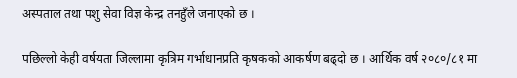अस्पताल तथा पशु सेवा विज्ञ केन्द्र तनहुँले जनाएको छ ।

पछिल्लो केही वर्षयता जिल्लामा कृत्रिम गर्भाधानप्रति कृषकको आकर्षण बढ्दो छ । आर्थिक वर्ष २०८०/८१ मा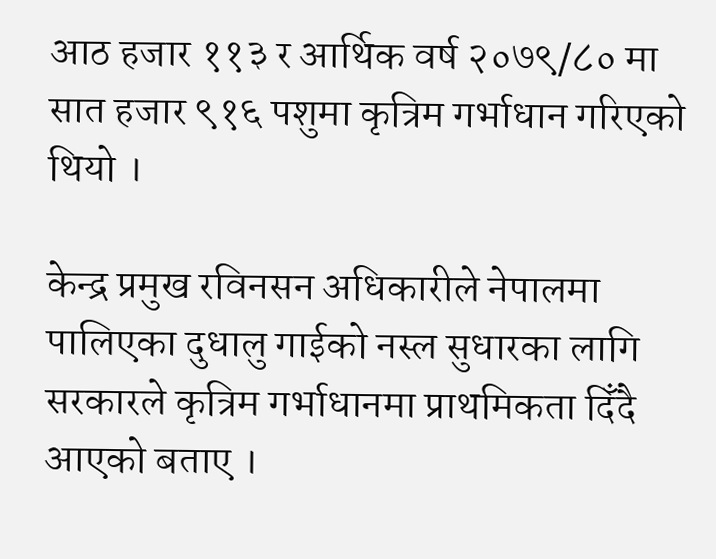आठ हजार ११३ र आर्थिक वर्ष २०७९/८० मा सात हजार ९१६ पशुमा कृत्रिम गर्भाधान गरिएको थियो ।

केन्द्र प्रमुख रविनसन अधिकारीले नेपालमा पालिएका दुधालु गाईको नस्ल सुधारका लागि सरकारले कृत्रिम गर्भाधानमा प्राथमिकता दिँदै आएको बताए ।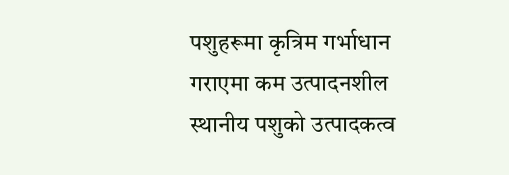पशुहरूमा कृत्रिम गर्भाधान गराएमा कम उत्पादनशील स्थानीय पशुको उत्पादकत्व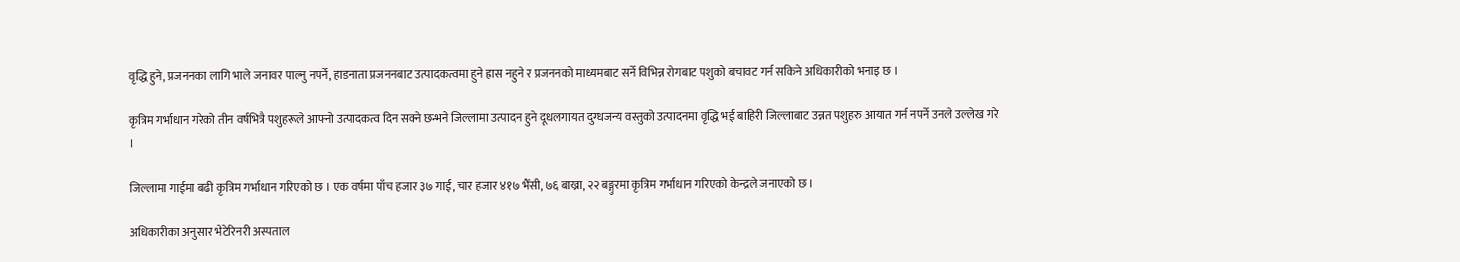वृद्धि हुने, प्रजननका लागि भाले जनावर पाल्नु नपर्ने, हाडनाता प्रजननबाट उत्पादकत्वमा हुने ह्रास नहुने र प्रजननको माध्यमबाट सर्ने विभिन्न रोगबाट पशुको बचावट गर्न सकिने अधिकारीको भनाइ छ ।

कृत्रिम गर्भाधान गरेको तीन वर्षभित्रै पशुहरूले आफ्नो उत्पादकत्व दिन सक्ने छन्भने जिल्लामा उत्पादन हुने दूधलगायत दुग्धजन्य वस्तुको उत्पादनमा वृद्धि भई बाहिरी जिल्लाबाट उन्नत पशुहरु आयात गर्न नपर्ने उनले उल्लेख गरे ।

जिल्लामा गाईमा बढी कृत्रिम गर्भाधान गरिएको छ । एक वर्षमा पाँच हजार ३७ गाई, चार हजार ४१७ भैँसी, ७६ बाख्रा, २२ बङ्गुरमा कृत्रिम गर्भाधान गरिएको केन्द्रले जनाएको छ ।

अधिकारीका अनुसार भेटेरिनरी अस्पताल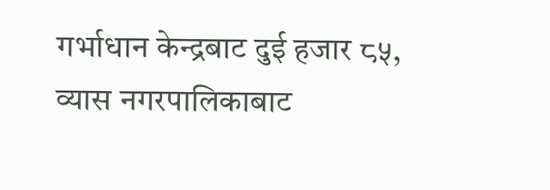गर्भाधान केन्द्रबाट दुई हजार ८५, व्यास नगरपालिकाबाट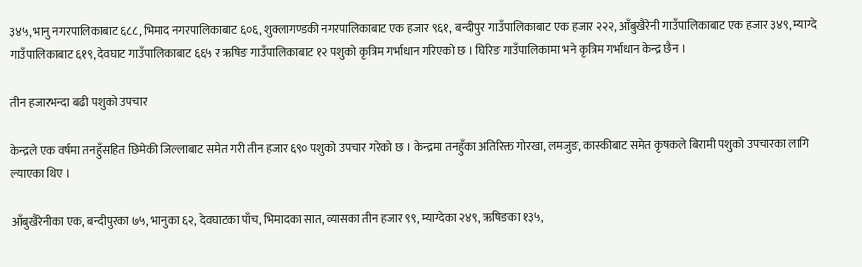३४५, भानु नगरपालिकाबाट ६८८, भिमाद नगरपालिकाबाट ६०६, शुक्लागण्डकी नगरपालिकाबाट एक हजार ९६१, बन्दीपुर गाउँपालिकाबाट एक हजार २२२, आँबुखैरेनी गाउँपालिकाबाट एक हजार ३४९, म्याग्दे गाउँपालिकाबाट ६१९, देवघाट गाउँपालिकाबाट ६६५ र ऋषिङ गाउँपालिकाबाट १२ पशुको कृत्रिम गर्भाधान गरिएको छ । घिरिङ गाउँपालिकामा भने कृत्रिम गर्भाधान केन्द्र छैन ।

तीन हजारभन्दा बढी पशुको उपचार

केन्द्रले एक वर्षमा तनहुँसहित छिमेकी जिल्लाबाट समेत गरी तीन हजार ६९० पशुको उपचार गरेको छ । केन्द्रमा तनहुँका अतिरिक्त गोरखा, लमजुङ, कास्कीबाट समेत कृषकले बिरामी पशुको उपचारका लागि ल्याएका थिए ।

आँबुखैरेनीका एक, बन्दीपुरका ७५, भानुका ६२, देवघाटका पाँच, भिमादका सात, व्यासका तीन हजार ९९, म्याग्देका २४९, ऋषिङका १३५,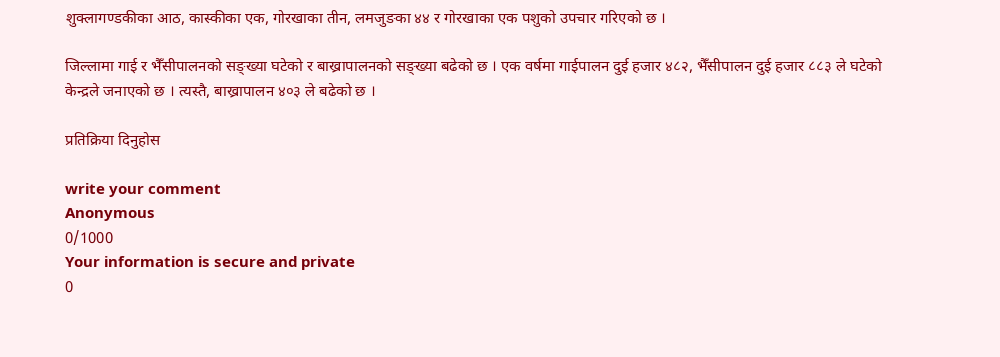शुक्लागण्डकीका आठ, कास्कीका एक, गोरखाका तीन, लमजुङका ४४ र गोरखाका एक पशुको उपचार गरिएको छ ।

जिल्लामा गाई र भैँसीपालनको सङ्ख्या घटेको र बाख्रापालनको सङ्ख्या बढेको छ । एक वर्षमा गाईपालन दुई हजार ४८२, भैँसीपालन दुई हजार ८८३ ले घटेको केन्द्रले जनाएको छ । त्यस्तै, बाख्रापालन ४०३ ले बढेको छ ।

प्रतिक्रिया दिनुहोस

write your comment
Anonymous
0/1000
Your information is secure and private
0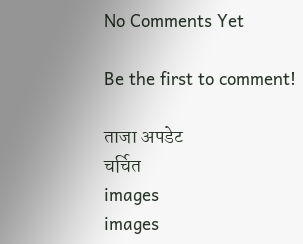No Comments Yet

Be the first to comment!

ताजा अपडेट
चर्चित
images
images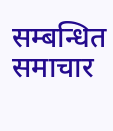सम्बन्धित समाचार